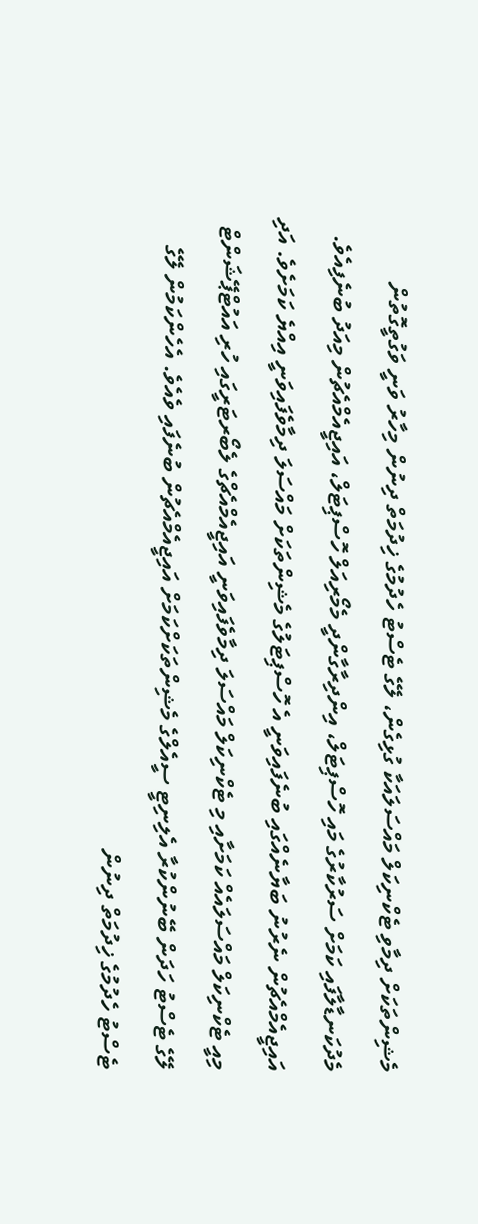މެޝިންތަކަށް ދިމާވި ޓެކްނިކަލް މައްސަލައަކާ ގުޅިގެން، ލޭގެ ޓެސްޓު ހެދުމުގެ ޚިދުމަތް ދިނުން މިހާރު ވަނީ ވަގުތީގޮތުން މެދުކަނޑާލާފައި ކަމަށް ސަރުކާރުގެ މައި ހޮސްޕިޓަލް، އިންދިރާގާންދީ މެމޯރިއަލް ހޮސްޕިޓަލް، އައިޖީއެމްއެޗުން މިއަދު ބުނެފިއެވެ.
އައިޖީއެމްއެޗުން ނެރުނު ބަޔާނެއްގައި ބުނެފައިވަނީ އެ ހޮސްޕިޓަލުގެ މެޝިންތަކަށް މައްސަލަ ދިމާވެފައިވަނީ އިއްޔެ ކަމަށެވެ. އަދި މިއީ ޓެކްނިކަލް މައްސަލައެއް ކަމަށާއި މި ޓެކްނިކަލް މައްސަލަ ދިމާވެފައިވަނީ އައިޖީއެމްއެޗްގެ ލެބޯރޓަރީގައި ހުރި އައުޓްޕޭޝަންޓް ލޭގެ ޓެސްޓު ހަދަން ބޭނުންކުރާ އެލިނިޓީ ސީއެލްގެ މެޝިންތަކަށްކަމަށް އައިޖީއެމްއެޗުން ބުނެފައި ވެއެވެ. އެހެންކަމުން ލޭގެ ޓެސްޓު ހެދުމުގެ ޚިދުމަތް ދިނުން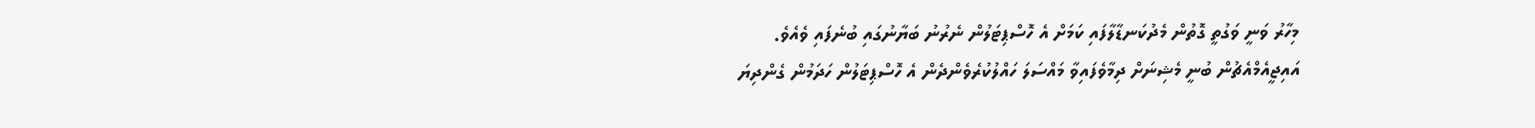މިހާރު ވަނީ ވަގުތީ ގޮތުން މެދުކަނޑާލާފައި ކަމަށް އެ ހޮސްޕިޓަލުން ނެރުނު ބަޔާނުގައި ބުނެފައި ވެއެވެ.
އައިޖީއެމްއެޗުން ބުނީ މެޝިނަށް ދިމާވެފައިވާ މައްސަލަ ހައްލުކުރެވެންދެން އެ ހޮސްޕިޓަލުން ހަދަމުން ގެންދިޔަ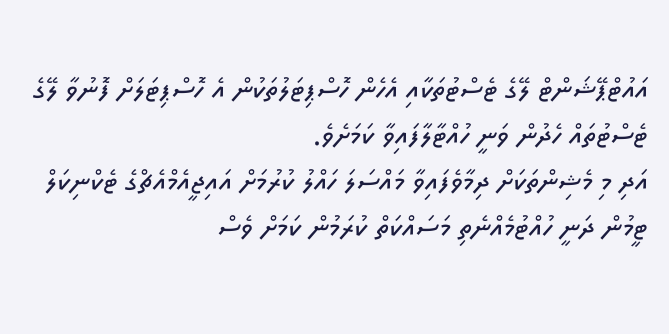އައުޓްޕޭޝަންޓް ލޭގެ ޓެސްޓުތަކާއި އެހެން ހޮސްޕިޓަލުތަކުން އެ ހޮސްޕިޓަލަށް ފޮނުވާ ލޭގެ ޓެސްޓުތައް ހެދުން ވަނީ ހުއްޓާލާފައިވާ ކަމަށެވެ.
އަދި މި މެޝިންތަކަށް ދިމާވެފައިވާ މައްސަލަ ހައްލު ކުރުމަށް އައިޖީއެމްއެޗްގެ ޓެކްނިކަލް ޓީމުން ދަނީ ހުއްޓުމެއްނެތި މަސައްކަތް ކުރަމުން ކަމަށް ވެސް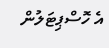އެ ހޮސްޕިޓަލުން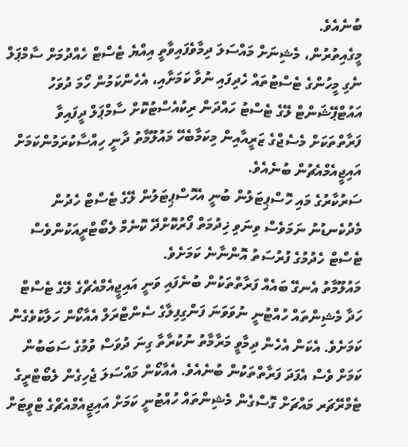ބުނެއެވެ.
މީގެއިތުރުން، މެޝިނަށް މައްސަލަ ދިމާވެފައިވާތީ އިއްޔެ ޓެސްޓް ހެއްދުމަށް ސާމްޕަލް ނެގި މީހުންގެ ޓެސްޓުތައް ހެދިފައި ނުވާ ކަމަށާއި، އެހެންކަމުން ހޯމަ ދުވަހު އައުޓްޕޭޝަންޓް ލޭގެ ޓެސްޓު ހައްދަން ރިކުއެސްޓުކޮށް ސާމްޕަލް ދީފައިވާ ފަރާތްތަކަށް މެސެޖްގެ ޒަރީއާއިން މިކަމާބެހޭ މައުލޫމާތު ދާނީ ހިއްސާކުރަމުންކަމަށް އައިޖީއެމްއެޗުން ބުނެއެވެ.
ސަރުކާރުގެ މައި ހޮސްޕިޓަލުން ބުނީ އެހޮސްޕިޓަލުން ލޭގެ ޓެސްޓް ހެދުން މެދުކެނޑުނު ނަމަވެސް ވިނަވި ޚިދުމަތް ފޯރުކޮށްދޭ ކޮނެމް ލެބޯޓްރީއަކުންވެސް ޓެސްޓް ހެދުމުގެ ފުރުސަތު އޮންނާނެ ކަމަށެވެ.
މައުލޫމާތު އެނގޭ ބައެއް ފަރާތްތަކުން ބުނެފައި ވަނީ އައިޖީއެމްއެޗްގެ ލޭގެ ޓެސްޓް ހަދާ މެޝިންތައް ހުއްޓުނީ ނުވަވަނަ ފަންގިފިލާގެ ސެންޓްރަލް އެއާކޯން ހަލާކުވެގެން ކަމަށެވެ. އެކަން އެހެން ދިމާވީ މަރާމާތު ނުކުރާތާ ގިނަ ދުވަސް ވުމުގެ ސަބަބުން ކަމަށް ވެސް އެފަދަ ފަރާތްތަކުން ބުނެއެވެ. އެއާކޯން މައްސަލަ ޖެހިގެން ލެބޯޓްރީގެ ޓެމްރޭޗަރ މައްޗަށް ގޮސްގެން މެޝިންތައް ހުއްޓުނީ ކަމަށް އައިޖީއެމްއެޗްގެ ޓްވީޓަށް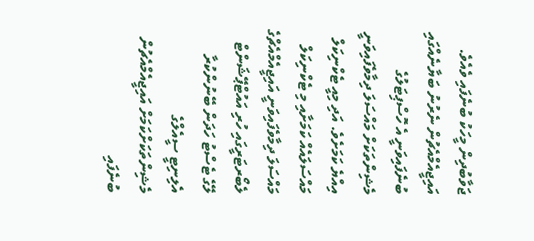ޖަވާބުދިން މީހަކު ބުނެފައި ވެއެވެ.
އައިޖީއެމްއެޗުން ނެރުނު ބަޔާނެއްގައި ބުނެފައިވަނީ އެ ހޮސްޕިޓަލުގެ މެޝިންތަކަށް މައްސަލަ ދިމާވެފައިވަނީ އިއްޔެ ކަމަށެވެ. އަދި މިއީ ޓެކްނިކަލް މައްސަލައެއް ކަމަށާއި މި ޓެކްނިކަލް މައްސަލަ ދިމާވެފައިވަނީ އައިޖީއެމްއެޗްގެ ލެބޯރޓަރީގައި ހުރި އައުޓްޕޭޝަންޓް ލޭގެ ޓެސްޓު ހަދަން ބޭނުންކުރާ އެލިނިޓީ ސީއެލްގެ މެޝިންތަކަށްކަމަށް އައިޖީއެމްއެޗުން ބުނެފައި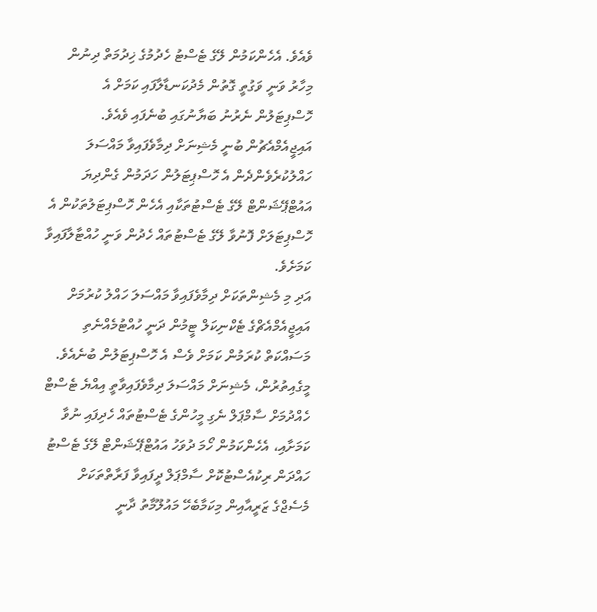ވެއެވެ. އެހެންކަމުން ލޭގެ ޓެސްޓު ހެދުމުގެ ޚިދުމަތް ދިނުން މިހާރު ވަނީ ވަގުތީ ގޮތުން މެދުކަނޑާލާފައި ކަމަށް އެ ހޮސްޕިޓަލުން ނެރުނު ބަޔާނުގައި ބުނެފައި ވެއެވެ.
އައިޖީއެމްއެޗުން ބުނީ މެޝިނަށް ދިމާވެފައިވާ މައްސަލަ ހައްލުކުރެވެންދެން އެ ހޮސްޕިޓަލުން ހަދަމުން ގެންދިޔަ އައުޓްޕޭޝަންޓް ލޭގެ ޓެސްޓުތަކާއި އެހެން ހޮސްޕިޓަލުތަކުން އެ ހޮސްޕިޓަލަށް ފޮނުވާ ލޭގެ ޓެސްޓުތައް ހެދުން ވަނީ ހުއްޓާލާފައިވާ ކަމަށެވެ.
އަދި މި މެޝިންތަކަށް ދިމާވެފައިވާ މައްސަލަ ހައްލު ކުރުމަށް އައިޖީއެމްއެޗްގެ ޓެކްނިކަލް ޓީމުން ދަނީ ހުއްޓުމެއްނެތި މަސައްކަތް ކުރަމުން ކަމަށް ވެސް އެ ހޮސްޕިޓަލުން ބުނެއެވެ.
މީގެއިތުރުން، މެޝިނަށް މައްސަލަ ދިމާވެފައިވާތީ އިއްޔެ ޓެސްޓް ހެއްދުމަށް ސާމްޕަލް ނެގި މީހުންގެ ޓެސްޓުތައް ހެދިފައި ނުވާ ކަމަށާއި، އެހެންކަމުން ހޯމަ ދުވަހު އައުޓްޕޭޝަންޓް ލޭގެ ޓެސްޓު ހައްދަން ރިކުއެސްޓުކޮށް ސާމްޕަލް ދީފައިވާ ފަރާތްތަކަށް މެސެޖްގެ ޒަރީއާއިން މިކަމާބެހޭ މައުލޫމާތު ދާނީ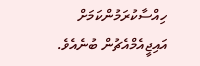ހިއްސާކުރަމުންކަމަށް އައިޖީއެމްއެޗުން ބުނެއެވެ.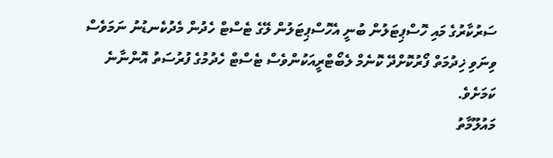ސަރުކާރުގެ މައި ހޮސްޕިޓަލުން ބުނީ އެހޮސްޕިޓަލުން ލޭގެ ޓެސްޓް ހެދުން މެދުކެނޑުނު ނަމަވެސް ވިނަވި ޚިދުމަތް ފޯރުކޮށްދޭ ކޮނެމް ލެބޯޓްރީއަކުންވެސް ޓެސްޓް ހެދުމުގެ ފުރުސަތު އޮންނާނެ ކަމަށެވެ.
މައުލޫމާތު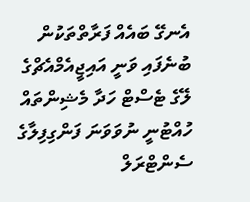އެނގޭ ބައެއް ފަރާތްތަކުން ބުނެފައި ވަނީ އައިޖީއެމްއެޗްގެ ލޭގެ ޓެސްޓް ހަދާ މެޝިންތައް ހުއްޓުނީ ނުވަވަނަ ފަންގިފިލާގެ ސެންޓްރަލް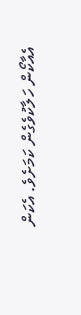އެއާކޯން ހަލާކުވެގެން ކަމަށެވެ. އެކަން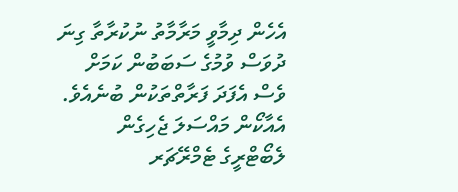އެހެން ދިމާވީ މަރާމާތު ނުކުރާތާ ގިނަ ދުވަސް ވުމުގެ ސަބަބުން ކަމަށް ވެސް އެފަދަ ފަރާތްތަކުން ބުނެއެވެ. އެއާކޯން މައްސަލަ ޖެހިގެން ލެބޯޓްރީގެ ޓެމްރޭޗަރ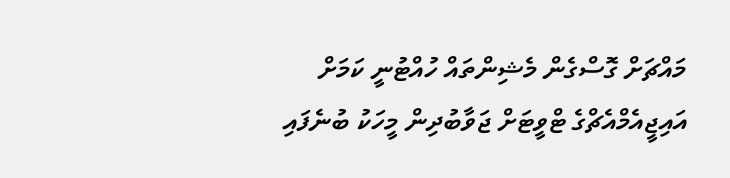މައްޗަށް ގޮސްގެން މެޝިންތައް ހުއްޓުނީ ކަމަށް އައިޖީއެމްއެޗްގެ ޓްވީޓަށް ޖަވާބުދިން މީހަކު ބުނެފައި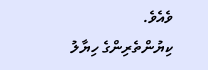ވެއެވެ.
ކިޔުންތެރިންގެ ހިޔާލު